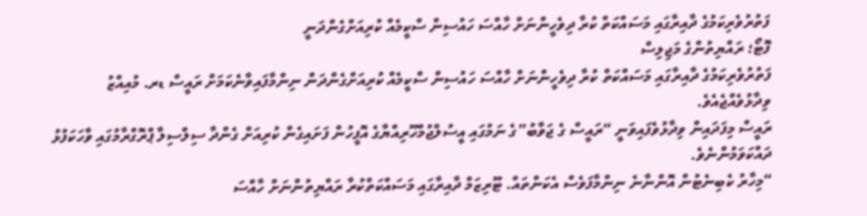ފަތުރުވެރިކަމުގެ ދާއިރާގައި މަސައްކަތް ކުރާ ދިވެހީންނަށް ހާއްސަ ހައުސިން ސްކީމެއް ކުރިއަށްގެންދަނީ
ފޮޓޯ؛ ރައްޔިތުންގެ މަޖިލިސް
ފަތުރުވެރިކަމުގެ ދާއިރާގައި މަސައްކަތް ކުރާ ދިވެހީންނަށް ހާއްސަ ހައުސިން ސްކީމެއް ކުރިއަށްގެންދަން ނިންމާފައިވާނެކަމަށް ރައީސް ޑރ. މުއިއްޒު ވިދާޅުވެއްޖެއެވެ.
ރައީސް މިފަދައިން ވިދާޅުވެފައިވަނީ “ރައީސް ގެ ޖަވާބު”ގެ ނަމުގައި އީސުލްޖުމްހޫރިއްޔާގެ އޮފީހުން ފަށައިގެން ކުރިއަށް ގެންދާ ސިލްސިލާ ޕްރޮގްރާމުގައި ވާހަކަފުޅު ދައްކަވަމުންނެވެ.
“މިހާރު ކެބިނެޓުން އޮންނާނެ ނިންމާފަވެސް އެކަންތައް. ޓޫރިޒަމް ދާއިރާގައި މަސައްކަތްކުރާ ރައްޔިތުންނަށް ހާއްސަ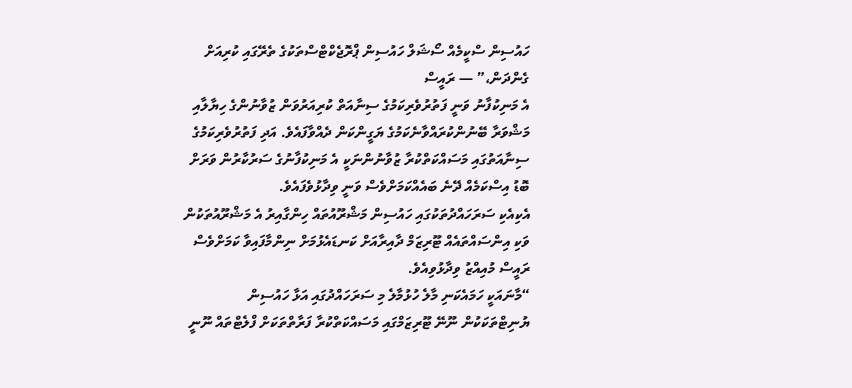ހައުސިން ސްކީމެއް ސޯޝަލް ހައުސިން ޕްރޮޖެކްޓްސްތަކުގެ ތެރޭގައި ކުރިއަށް ގެންދަން،” — ރައީސް
އެ މަނިކުފާނު ވަނީ ފަތުރުވެރިކަމުގެ ސިނާއަތް ކުރިއަރުވަން ޒުވާނުންގެ ހިޔާލާއި މަޝްވަރާ ބޭނުންކުރައްވާނެކަމުގެ ޔަގީންކަން ދެއްވާފައެވެ. އަދި ފަތުރުވެރިކަމުގެ ސިނާއަތުގައި މަސައްކަތްކުރާ ޒުވާނުންނަކީ އެ މަނިކުފާނުގެ ސަރުކާރުން ވަރަށް ބޮޑު އިސްކަމެއް ދޭނެ ބައެއްކަމަށްވެސް ވަނީ ވިދާޅުވެފައެވެ.
އެކިއެކި ސަރަހައްދުތަކުގައި ހައުސިން މަޝްރޫއުތައް ހިންގާއިރު އެ މަޝްރޫއުތަކުން ވަކި އިންސައްތައެއް ޓޫރިޒަމް ދާއިރާއަށް ކަނޑައެޅުމަށް ނިންމާފައިވާ ކަމަށްވެސް ރައީސް މުއިއްޒު ވިދާޅުވިއެވެ.
“މާނައަކީ ހަމައެކަނި މާލެ ހުޅުމާލެ މި ސަރަހައްދުގައި އަޅާ ހައުސިން ޔުނިޓްތަކަކުން ނޫނޭ ޓޫރިޒަމްގައި މަސައްކަތްކުރާ ފަރާތްތަކަށް ފްލެޓްތައް ނޫނީ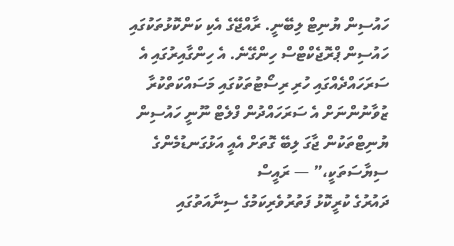ހައުސިން ޔުނިޓް ލިބޭނީ. ރާއްޖޭގެ އެކި ކަންކޮޅުތަކުގައި ހައުސިން ޕްރޮޖެކްޓްސް ހިންގޭނެ. އެ ހިންގާއިރުގައި އެ ސަރަހައްދެއްގައި ހުރި ރިސޯޓުތަކުގައި މަސައްކަތްކުރާ ޒުވާނުންނަށް އެ ސަރަހައްދުން ފްލެޓް ނޫނީ ހައުސިން ޔުނިޓްތަކުން ޖާގަ ލިބޭ ގޮތަށް އެއީ އަޅުގަނޑުމެންގެ ސިޔާސަތަކީ،” — ރައީސް
ދައުރުގެ ކުރީކޮޅު ފަތުރުވެރިކަމުގެ ސިނާއަތުގައި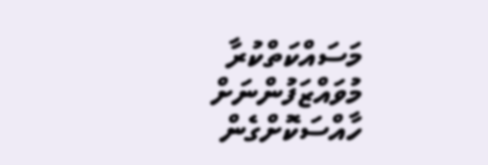މަސައްކަތްކުރާ މުވައްޒަފުންނަށް ހާއްސަކޮށްގެން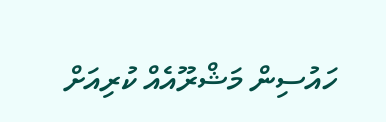ހައުސިން މަޝްރޫއެއް ކުރިއަށް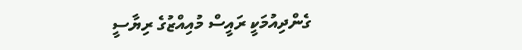ގެންދިއުމަކީ ރައީސް މުއިއްޒުގެ ރިޔާސީ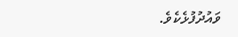ވައުދުފުޅެކެވެ.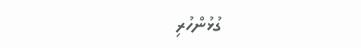ގުޅުންހުރި